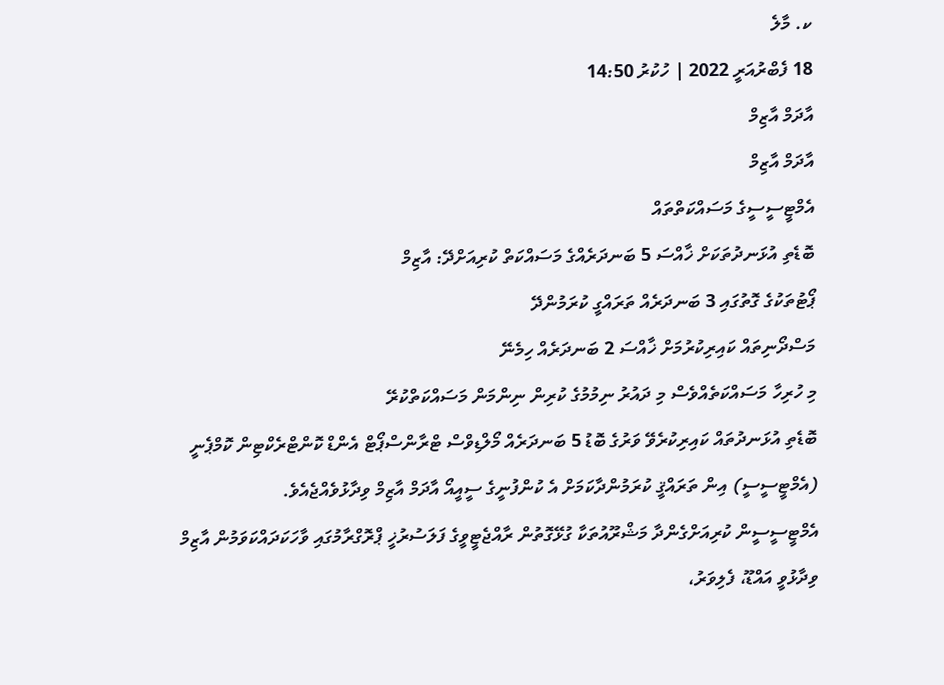ކ. މާލެ
18 ފެބްރުއަރީ 2022 | ހުކުރު 14:50
އާދަމް އާޒިމް
އާދަމް އާޒިމް
އެމްޓީސީސީގެ މަސައްކަތްތައް
ބޮޑެތި އުޅަނދުތަކަށް ޚާއްސަ 5 ބަނދަރެއްގެ މަސައްކަތް ކުރިއަށްދޭ: އާޒިމް
ޕޯޓުތަކުގެ ގޮތުގައި 3 ބަނދަރެއް ތަރައްގީ ކުރަމުންދޭ
މަސްދޯނިތައް ކައިރިކުރުމަށް ޚާއްސަ 2 ބަނދަރެއް ހިމެނޭ
މި ހުރިހާ މަސައްކަތެއްވެސް މި ދައުރު ނިމުމުގެ ކުރިން ނިންމަން މަސައްކަތްކުރޭ
ބޮޑެތި އުޅަނދުތައް ކައިރިކުރެވޭ ވަރުގެ ބޮޑު 5 ބަނދަރެއް މޯލްޑިވްސް ޓްރާންސްޕޯޓް އެންޑް ކޮންޓްރެކްޓިން ކޮމްޕެނީ (އެމްޓީސީސީ) އިން ތަރައްޤީ ކުރަމުންދާކަމަށް އެ ކުންފުނީގެ ސީއީއޯ އާދަމް އާޒިމް ވިދާޅުވެއްޖެއެވެ.
އެމްޓީސީސީން ކުރިއަށްގެންދާ މަޝްރޫއުތަކާ ގުޅޭގޮތުން ރާއްޖެޓީވީގެ ފަލަސުރުޚީ ޕްރޮގްރާމުގައި ވާހަކަދައްކަވަމުން އާޒިމް ވިދާޅުވީ އައްޑޫ، ފެލިވަރު،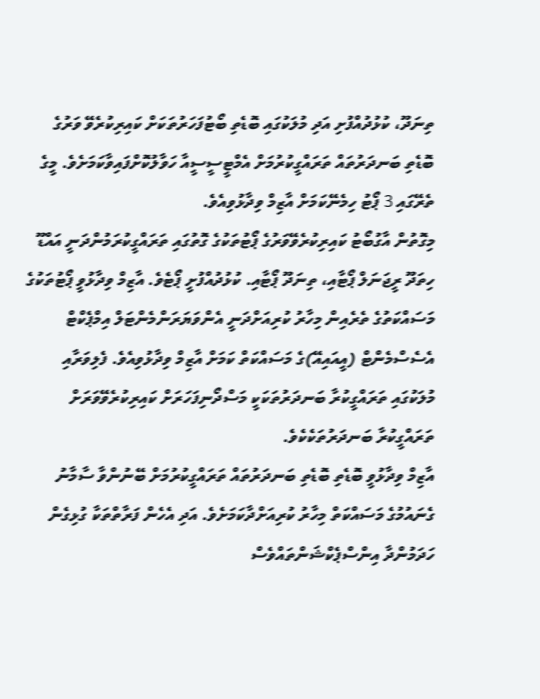ތިނަދޫ، ކުޅުދުއްފުށި އަދި މުލަކުގައި ބޮޑެތި ބޯޓުފަހަރުތަކަށް ކައިރިކުރެވޭ ވަރުގެ ބޮޑެތި ބަނދަރުތައް ތަރައްގީކުރުމަށް އެމްޓީސީސީއާ ހަވާލުކޮށްފައިވާކަމަށެވެ. މީގެ ތެރޭގައި 3 ޕޯޓު ހިމެނޭކަމަށް އާޒިމް ވިދާޅުވިއެވެ.
މިގޮތުން އާގުބޯޓު ކައިރިކުރެވޭވަރުގެ ޕޯޓުތަކުގެ ގޮތުގައި ތަރައްގީކުރަމުންދަނީ އައްޑޫ ހިތަދޫ ރީޖަނަލް ޕޯޓާއި، ތިނަދޫ ޕޯޓާއި. ކުޅުދުއްފުށީ ޕޯޓެވެ. އާޒިމް ވިދާޅުވީ ޕޯޓުތަކުގެ މަސައްކަތުގެ ތެރެއިން މިހާރު ކުރިއަށްދަނީ އެންވަޔަރަންމެންޓަލް އިމްޕެކްޓް އެސެސްމެންޓް (އީއައިއޭ)ގެ މަސައްކަތް ކަމަށް އާޒިމް ވިދާޅުވިއެވެ. ފެލިވަރާއި މުލަކުގައި ތަރައްގީކުރާ ބަނދަރުތަކަކީ މަސްދޯނިފަހަރަށް ކައިރިކުރެވޭވަރަށް ތަރައްގީކުރާ ބަނދަރުތަކެކެވެ.
އާޒިމް ވިދާޅުވީ ބޮޑެތި ބޮޑެތި ބަނދަރުތައް ތަރައްގީކުރުމަށް ބޭނުންވާ ސާމާނު ގެނައުމުގެ މަސައްކަތް މިހާރު ކުރިއަށްދާކަމަށެވެ. އަދި އެހެން ފަރާތްތަކާ ގުޅިގެން ހަދަމުންދާ އިންސްޕެކްޝަންތައްވެސް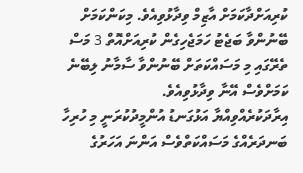ކުރިއަށްދާކަމަށް އާޒިމް ވިދާޅުވިއެވެ. މިކަންކަމަށް ބޭނުންވާ ބަޖެޓު ހަމަޖެހިގެން ކުރިއަށްއޮތް 3 މަސް ތެރޭގައި މި މަސައްކަތަށް ބޭނުންވާ ސާމާނު ލިބޭނެ ކަމަށްވެސް އޭނާ ވިދާޅުވިއެވެ.
އިރާދަކުރެއްވިއްޔާ އަޅުގަނޑު އުންމީދުކުރަނީ މި ހުރިހާ ބަނދަރެއްގެ މަސައްކަތްވެސް އަންނަ އަހަރުގެ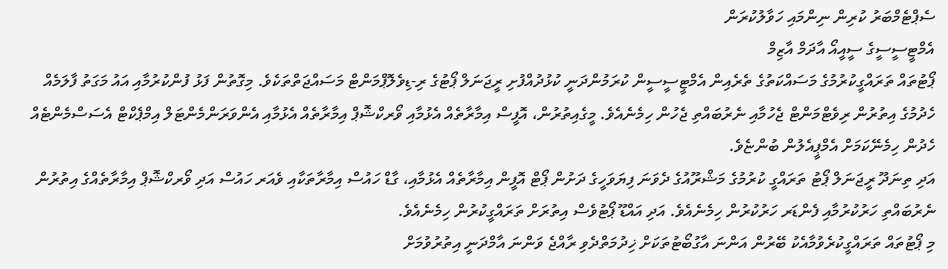ސެޕްޓެމްބަރު ކުރިން ނިންމައި ހަވާލުކުރަން
އެމްޓީސީސީގެ ސީއީއޯ އާދަމް އާޒިމް
ޕޯޓުތައް ތަރައްގީކުރުމުގެ މަސައްކަތުގެ ތެރެއިން އެމްޓީސީސީން ކުރަމުންދަނީ ކުޅުދުއްފުށި ރީޖަނަލް ޕޯޓުގެ ރި-ޑިވެލޮޕްމަންޓް މަސައްޖަތްތަކެވެ. މިގޮތުން ފަޅު ފުންކުރުމާއި އައު މަގަތު ފާލަމެއް ހެދުމުގެ އިތުރުން ރިވެޓްމަންޓް ޖެހުމާއި ނެރުބައްތި ޖެހުން ހިމެނެއެވެ. މީގެއިތުރުން، އޮފީސް އިމާރާތެއް އެޅުމާއި ވޯރކްޝޮޕް އިމާރާތެއް އެޅުމާއި އެންވަރަންމެންޓަލް އިމްޕެކްޓް އެސަސްމެންޓެއް ހެދުން ހިމެނޭކަމަށް އެމްޕީއެލުން ބުންޏެވެ.
އަދި ތިނަދޫ ރީޖަނަލް ޕޯޓު ތަރައްގީ ކުރުމުގެ މަޝްރޫއުގެ ދެވަނަ ފިޔަވަހީގެ ދަށުން ޕޯޓް އޮފީން އިމާރާތެއް އެޅުމާއި، ގާޑް ހައުސް އިމާރާތަކާއި ވެއަރ ހައުސް އަދި ވޯރކްޝޮޕް އިމާރާތެއްގެ އިތުރުން ނެރުބައްތި ހަރުކުރުމާއި ފެންޑަރ ހަރުކުރުން ހިމެނެއެވެ. އަދި އައްޑޫ ޕޯޓުވެސް އިތުރަށް ތަރައްގީކުރުން ހިމެނެއެވެ.
މި ޕޯޓުތައް ތަރައްގީކުރެވުމާއެކު ބޭރުން އަންނަ އާގުބޯޓުތަކަށް ޚިދުމަތްދެވި ރާއްޖެ ވަންނަ އާމްދަނީ އިތުރުވުމަށް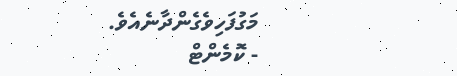މަގުފަހިވެގެންދާނެއެވެ.
- ކޮމެންޓް